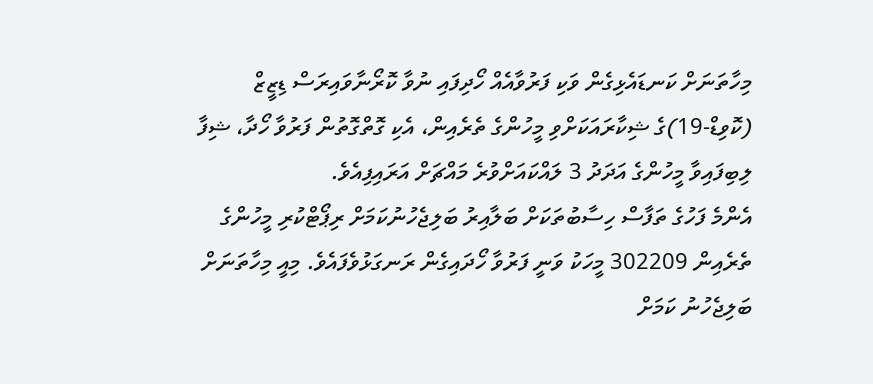މިހާތަނަށް ކަނޑައެޅިގެން ވަކި ފަރުވާއެއް ހޯދިފައި ނުވާ ކޮރޯނާވައިރަސް ޑިޒީޒް (ކޮވިޑް-19)ގެ ޝިކާރައަކަށްވި މީހުންގެ ތެރެއިން، އެކި ގޮތްގޮތުން ފަރުވާ ހޯދާ، ޝިފާ ލިބިފައިވާ މީހުންގެ އަދަދު 3 ލައްކައަށްވުރެ މައްޗަށް އަރައިފިއެވެ.
އެންމެ ފަހުގެ ތަފާސް ހިސާބުތަކަށް ބަލާއިރު ބަލިޖެހުނުކަމަށް ރިޕޯޓްކުރި މީހުންގެ ތެރެއިން 302209 މީހަކު ވަނީ ފަރުވާ ހޯދައިގެން ރަނގަޅުވެފައެވެ. މިއީ މިހާތަނަށް ބަލިޖެހުނު ކަމަށް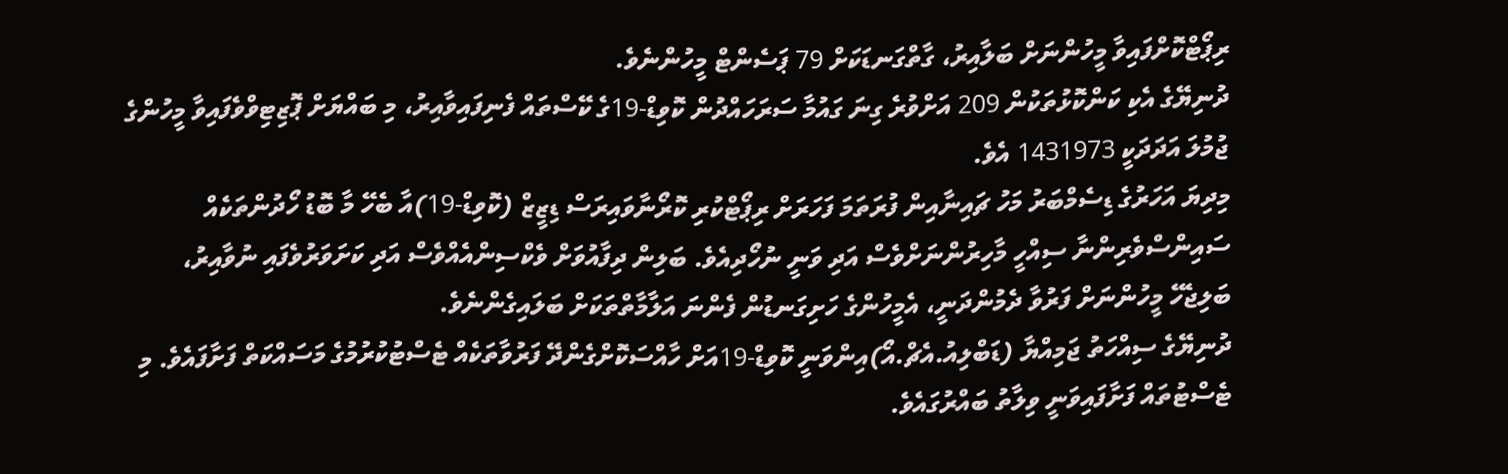ރިޕޯޓްކޮށްފައިވާ މީހުންނަށް ބަލާއިރު، ގާތްގަނޑަކަށް 79 ޕަސެންޓް މީހުންނެވެ.
ދުނިޔޭގެ އެކި ކަންކޮޅުތަކުން 209 އަށްވުރެ ގިނަ ގައުމާ ސަރަހައްދުން ކޮވިޑް-19ގެ ކޭސްތައް ފެނިފައިވާއިރު، މި ބައްޔަށް ޕޮޒިޓިވްވެފައިވާ މީހުންގެ ޖުމުލަ އަދަދަކީ 1431973 އެވެ.
މިދިޔަ އަހަރުގެ ޑިސެމްބަރު މަހު ޗައިނާއިން ފުރަތަމަ ފަހަރަށް ރިޕޯޓްކުރި ކޮރޯނާވައިރަސް ޑިޒީޒް (ކޮވިޑް-19)އާ ބެހޭ މާ ބޮޑު ހޯދުންތަކެއް ސައިންސްވެރިންނާ ސިއްހީ މާހިރުންނަށްވެސް އަދި ވަނީ ނުހޯދިއެވެ. ބަލިން ދިފާއުވަށް ވެކްސިންއެއްވެސް އަދި ކަށަވަރުވެފައި ނުވާއިރު، ބަލިޖެހޭ މީހުންނަށް ފަރުވާ ދެމުންދަނީ، އެމީހުންގެ ހަށިގަނޑުން ފެންނަ އަލާމާތްތަކަށް ބަލައިގެންނެވެ.
ދުނިޔޭގެ ސިއްހަތު ޖަމިއްޔާ (ޑަބްލިއު.އެޗް.އޯ)އިންވަނީ ކޮވިޑް-19އަށް ހާއްސަކޮށްގެންދޭ ފަރުވާތަކެއް ޓެސްޓުކުރުމުގެ މަސައްކަތް ފަށާފައެވެ. މި ޓެސްޓުތައް ފަށާފައިވަނީ ވިލާތު ބައްރުގައެވެ.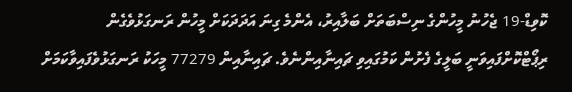ކޮވިޑް-19 ޖެހުނު މީހުންގެ ނިސްބަތަށް ބަލާއިރު، އެންމެ ގިނަ އަދަދަކަށް މީހުން ރަނގަޅުވެގެން ރިޕޯޓްކޮށްފައިވަނީ ބަލީގެ ފެށުން ކަމުގައިވި ޗައިނާއިންނެވެ. ޗައިނާއިން 77279 މީހަކު ރަނގަޅުވެފައިވާކަމަށް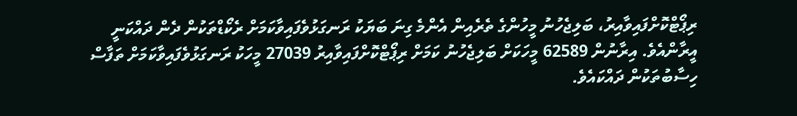ރިޕޯޓްކޮށްފައިވާއިރު، ބަލިޖެހުނު މީހުންގެ ތެރެއިން އެންމެ ގިނަ ބަޔަކު ރަނގަޅުވެފައިވާކަމަށް ރެކޯޑްތަކުން ދެން ދައްކަނީ އީރާންއެވެ. އިރާނުން 62589 މީހަކަށް ބަލިޖެހުނު ކަމަށް ރިޕޯޓްކޮށްފައިވާއިރު 27039 މީހަކު ރަނގަޅުވެފައިވާކަމަށް ތަފާސް ހިސާބުތަކުން ދައްކައެވެ.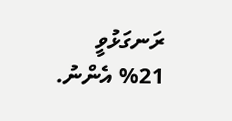ރަނގަޅުވީ 21% އެންނު.